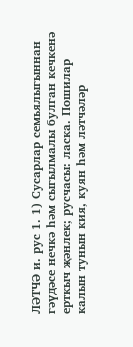ЛӘТЧӘ и. рус 1. 1) Сусарлар семьялыгыннан гәүдәсе нечкә һәм сыгылмалы булган кечкенә ерткыч җәнлек; русчасы: ласка. Пошилар калын тунын кия, куян һәм ләтчәләр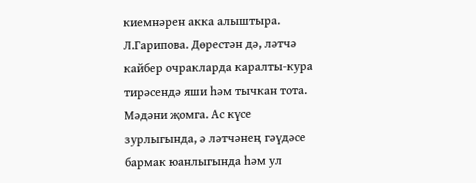киемнәрен акка алыштыра. Л.Гарипова. Дөрестән дә, ләтчә кайбер очракларда каралты-кура тирәсендә яши һәм тычкан тота. Мәдәни җомга. Ас күсе зурлыгында, ә ләтчәнең гәүдәсе бармак юанлыгында һәм ул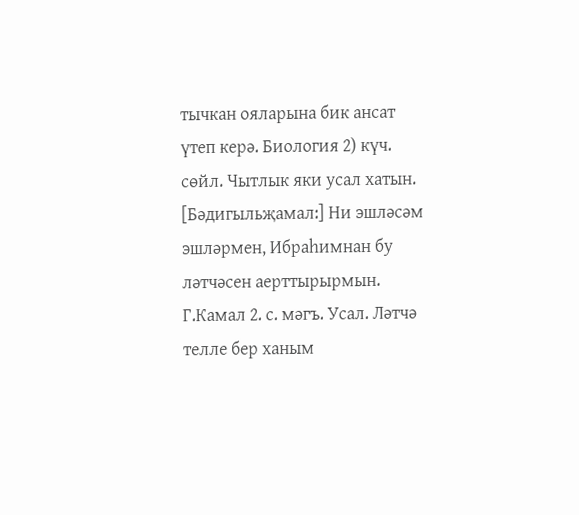тычкан ояларына бик ансат үтеп керә. Биология 2) күч. сөйл. Чытлык яки усал хатын. [Бәдигыльҗамал:] Ни эшләсәм эшләрмен, Ибраһимнан бу ләтчәсен аерттырырмын. Г.Камал 2. с. мәгъ. Усал. Ләтчә телле бер ханым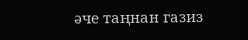әче таңнан газиз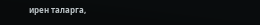ирен таларга,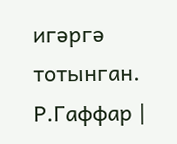игәргә тотынган. Р.Гаффар |